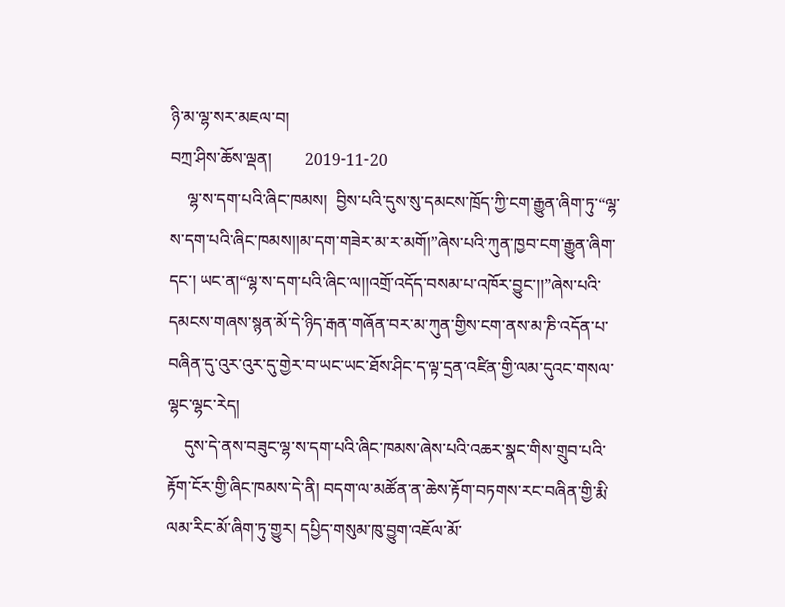ཉི་མ་ལྷ་སར་མཇལ་བ།
བཀྲ་ཤིས་ཆོས་ལྡན།        2019-11-20
    ལྷ་ས་དག་པའི་ཞིང་ཁམས།  བྱིས་པའི་དུས་སུ་དམངས་ཁྲོད་ཀྱི་ངག་རྒྱུན་ཞིག་ཏུ་“ལྷ་ས་དག་པའི་ཞིང་ཁམས།།མ་དག་གཟེར་མ་ར་མགོ།”ཞེས་པའི་ཀུན་ཁྱབ་ངག་རྒྱུན་ཞིག་དང་། ཡང་ན།“ལྷ་ས་དག་པའི་ཞིང་ལ།།འགྲོ་འདོད་བསམ་པ་འཁོར་བྱུང་།།”ཞེས་པའི་དམངས་གཞས་སྙན་མོ་དེ་ཉིད་རྒན་གཞོན་བར་མ་ཀུན་གྱིས་ངག་ནས་མ་ཎི་འདོན་པ་བཞིན་དུ་འུར་འུར་དུ་གྱེར་བ་ཡང་ཡང་ཐོས་ཤིང་ད་ལྟ་དྲན་འཛིན་གྱི་ལམ་དུའང་གསལ་ལྷང་ལྷང་རེད།
    དུས་དེ་ནས་བཟུང་ལྷ་ས་དག་པའི་ཞིང་ཁམས་ཞེས་པའི་འཆར་སྣང་གིས་གྲུབ་པའི་རྟོག་ངོར་གྱི་ཞིང་ཁམས་དེ་ནི། བདག་ལ་མཚོན་ན་ཆེས་རྟོག་བཏགས་རང་བཞིན་གྱི་རྨི་ལམ་རིང་མོ་ཞིག་ཏུ་གྱུར། དཔྱིད་གསུམ་ཁུ་བྱུག་འཇོལ་མོ་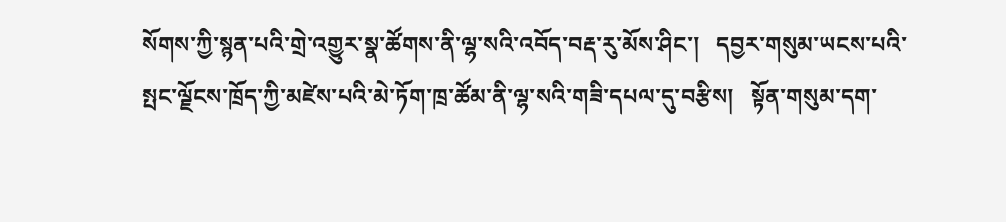སོགས་ཀྱི་སྙན་པའི་གྲེ་འགྱུར་སྣ་ཚོགས་ནི་ལྷ་སའི་འབོད་བརྡ་རུ་མོས་ཤིང་།   དབྱར་གསུམ་ཡངས་པའི་སྤང་ལྗོངས་ཁྲོད་ཀྱི་མཛེས་པའི་མེ་ཏོག་ཁྲ་ཚོམ་ནི་ལྷ་སའི་གཟི་དཔལ་དུ་བརྩིས།   སྟོན་གསུམ་དག་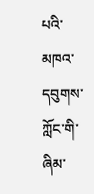པའི་མཁའ་དབུགས་ཀློང་གི་ཞིམ་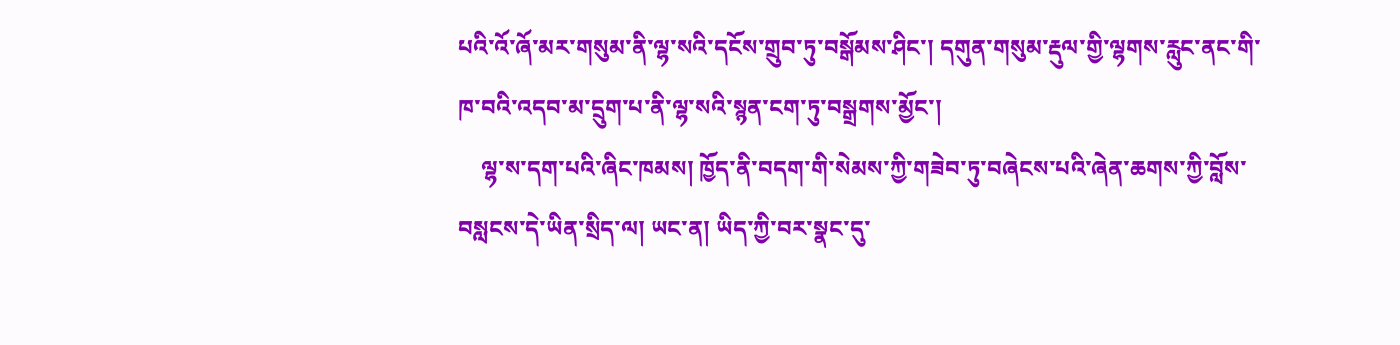པའི་འོ་ཞོ་མར་གསུམ་ནི་ལྷ་སའི་དངོས་གྲུབ་ཏུ་བསྒོམས་ཤིང་། དགུན་གསུམ་རྡུལ་གྱི་ལྷགས་རླུང་ནང་གི་ཁ་བའི་འདབ་མ་དྲུག་པ་ནི་ལྷ་སའི་སྙན་ངག་ཏུ་བསྒྲགས་མྱོང་།
    ལྷ་ས་དག་པའི་ཞིང་ཁམས། ཁྱོད་ནི་བདག་གི་སེམས་ཀྱི་གཟེབ་ཏུ་བཞེངས་པའི་ཞེན་ཆགས་ཀྱི་བློས་བསླངས་དེ་ཡིན་སྲིད་ལ། ཡང་ན། ཡིད་ཀྱི་བར་སྣང་དུ་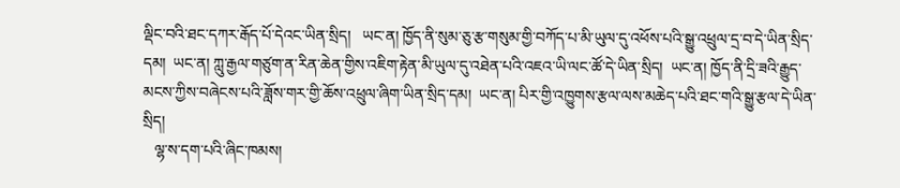ལྡིང་བའི་ཐང་དཀར་རྒོད་པོ་དེའང་ཡིན་སྲིད།   ཡང་ན། ཁྱོད་ནི་སུམ་ཅུ་རྩ་གསུམ་གྱི་བཀོད་པ་མི་ཡུལ་དུ་འཕོས་པའི་སྒྱུ་འཕྲུལ་དྲ་བ་དེ་ཡིན་སྲིད་དམ།  ཡང་ན། ཀླུ་རྒྱལ་གཙུག་ན་རིན་ཆེན་གྱིས་འཇིག་རྟེན་མི་ཡུལ་དུ་འཐེན་པའི་འཇའ་ཡི་ལང་ཚོ་དེ་ཡིན་སྲིད།  ཡང་ན། ཁྱོད་ནི་དྲི་ཟའི་རྒྱུད་མངས་ཀྱིས་བཞེངས་པའི་ཟློས་གར་གྱི་ཆོས་འཕྲུལ་ཞིག་ཡིན་སྲིད་དམ།  ཡང་ན། པིར་གྱི་འཁྱུགས་རྩལ་ལས་མཆེད་པའི་ཐང་གའི་སྒྱུ་རྩལ་དེ་ཡིན་སྲིད།
   ལྷ་ས་དག་པའི་ཞིང་ཁམས།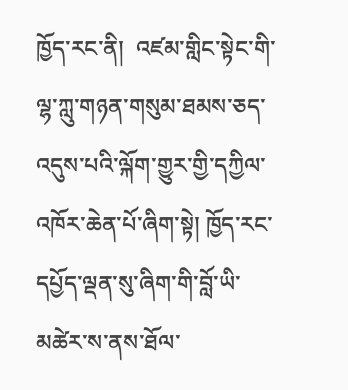ཁྱོད་རང་ནི།  འཛམ་གླིང་སྟེང་གི་ལྷ་ཀླུ་གཉན་གསུམ་ཐམས་ཅད་འདུས་པའི་ལྐོག་གྱུར་གྱི་དཀྱིལ་འཁོར་ཆེན་པོ་ཞིག་སྟེ། ཁྱོད་རང་དཔྱོད་ལྡན་སུ་ཞིག་གི་བློ་ཡི་མཚེར་ས་ནས་ཐོལ་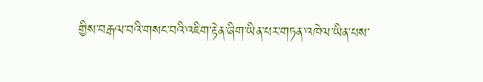གྱིས་བརྒལ་བའི་གསང་བའི་འཇིག་རྟེན་ཞིག་ཡིན་པར་གཏན་འཁེལ་ཡིན་པས་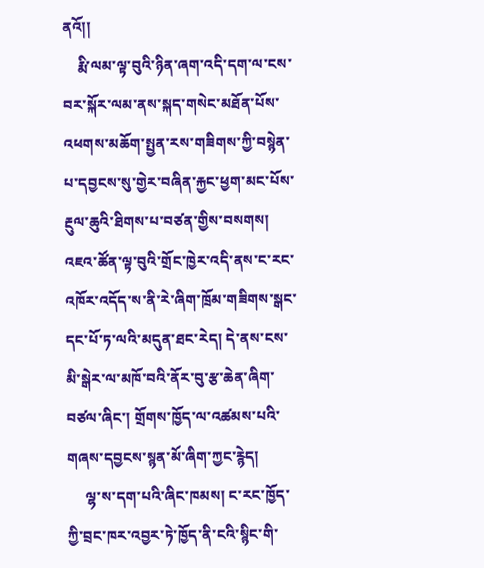ནའོ།།
    རྨི་ལམ་ལྟ་བུའི་ཉིན་ཞག་འདི་དག་ལ་ངས་བར་སྐོར་ལམ་ནས་སྐད་གསེང་མཐོན་པོས་འཕགས་མཆོག་སྤྱན་རས་གཟིགས་ཀྱི་བསྙེན་པ་དབྱངས་སུ་གྱེར་བཞིན་རྐྱང་ཕྱག་མང་པོས་རྔུལ་ཆུའི་ཐིགས་པ་བཙན་གྱིས་བསགས། འཇའ་ཚོན་ལྟ་བུའི་གྲོང་ཁྱེར་འདི་ནས་ང་རང་འཁོར་འདོད་ས་ནི་རེ་ཞིག་ཁྲོམ་གཟིགས་སྒང་དང་པོ་ཏ་ལའི་མདུན་ཐང་རེད། དེ་ནས་ངས་མི་སྒེར་ལ་མཁོ་བའི་ནོར་བུ་རྩ་ཆེན་ཞིག་བཙལ་ཞིང་། གྲོགས་ཁྱོད་ལ་འཚམས་པའི་གཞས་དབྱངས་སྙན་མོ་ཞིག་ཀྱང་རྙེད།
     ལྷ་ས་དག་པའི་ཞིང་ཁམས། ང་རང་ཁྱོད་ཀྱི་བྲང་ཁར་འབྱར་ཏེ་ཁྱོད་ནི་ངའི་སྙིང་གི་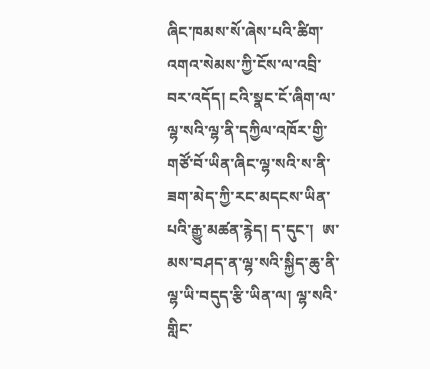ཞིང་ཁམས་སོ་ཞེས་པའི་ཚིག་འགའ་སེམས་ཀྱི་ངོས་ལ་འབྲི་བར་འདོད། ངའི་སྣང་ངོ་ཞིག་ལ་ལྷ་སའི་ལྷ་ནི་དཀྱིལ་འཁོར་གྱི་གཙོ་བོ་ཡིན་ཞིང་ལྷ་སའི་ས་ནི་ཟག་མེད་ཀྱི་རང་མདངས་ཡིན་པའི་རྒྱུ་མཚན་རྙེད། ད་དུང་།  ཨ་མས་བཤད་ན་ལྷ་སའི་སྐྱིད་ཆུ་ནི་ལྷ་ཡི་བདུད་རྩི་ཡིན་ལ། ལྷ་སའི་གླིང་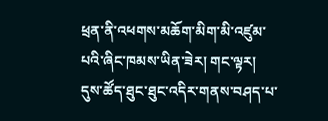ཕྲན་ནི་འཕགས་མཆོག་མིག་མི་འཛུམ་པའི་ཞིང་ཁམས་ཡིན་ཟེར། གང་ལྟར།   དུས་ཚོད་ཐུང་ཐུང་འདིར་གནས་བཤད་པ་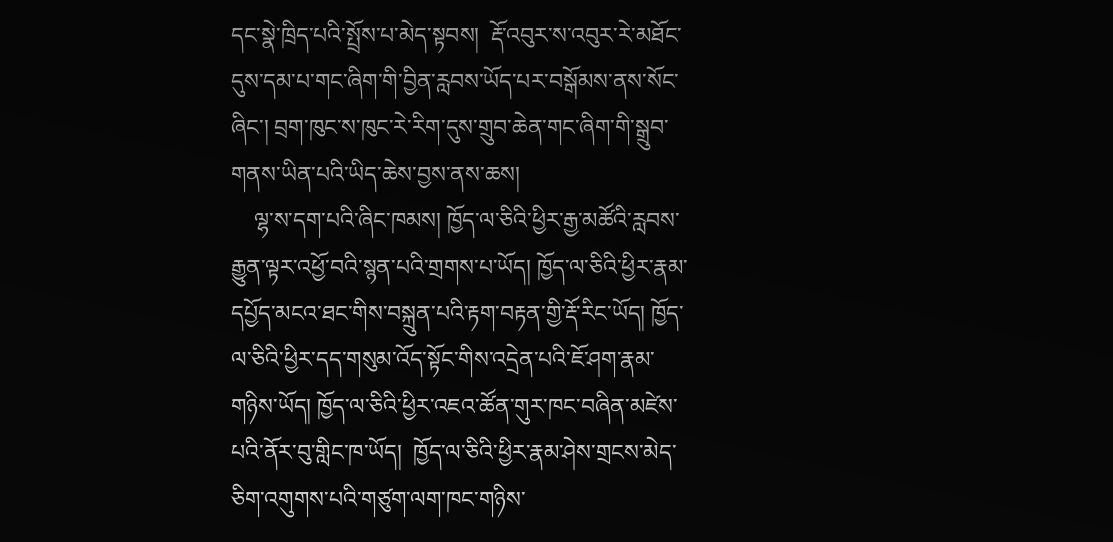དང་སྣེ་ཁྲིད་པའི་སྤྲོས་པ་མེད་སྟབས།  རྡོ་འབུར་ས་འབུར་རེ་མཐོང་དུས་དམ་པ་གང་ཞིག་གི་བྱིན་རླབས་ཡོད་པར་བསྒོམས་ནས་སོང་ཞིང་། བྲག་ཁུང་ས་ཁུང་རེ་རིག་དུས་གྲུབ་ཆེན་གང་ཞིག་གི་སྒྲུབ་གནས་ཡིན་པའི་ཡིད་ཆེས་བྱས་ནས་ཆས།
    ལྷ་ས་དག་པའི་ཞིང་ཁམས། ཁྱོད་ལ་ཅིའི་ཕྱིར་རྒྱ་མཚོའི་རླབས་རྒྱུན་ལྟར་འཕྱོ་བའི་སྙན་པའི་གྲགས་པ་ཡོད། ཁྱོད་ལ་ཅིའི་ཕྱིར་རྣམ་དཔྱོད་མངའ་ཐང་གིས་བསྐྲུན་པའི་རྟག་བརྟན་གྱི་རྡོ་རིང་ཡོད། ཁྱོད་ལ་ཅིའི་ཕྱིར་དད་གསུམ་འོད་སྟོང་གིས་འདྲེན་པའི་ཇོ་ཤག་རྣམ་གཉིས་ཡོད། ཁྱོད་ལ་ཅིའི་ཕྱིར་འཇའ་ཚོན་གུར་ཁང་བཞིན་མཛེས་པའི་ནོར་བུ་གླིང་ཁ་ཡོད།  ཁྱོད་ལ་ཅིའི་ཕྱིར་རྣམ་ཤེས་གྲངས་མེད་ཅིག་འགུགས་པའི་གཙུག་ལག་ཁང་གཉིས་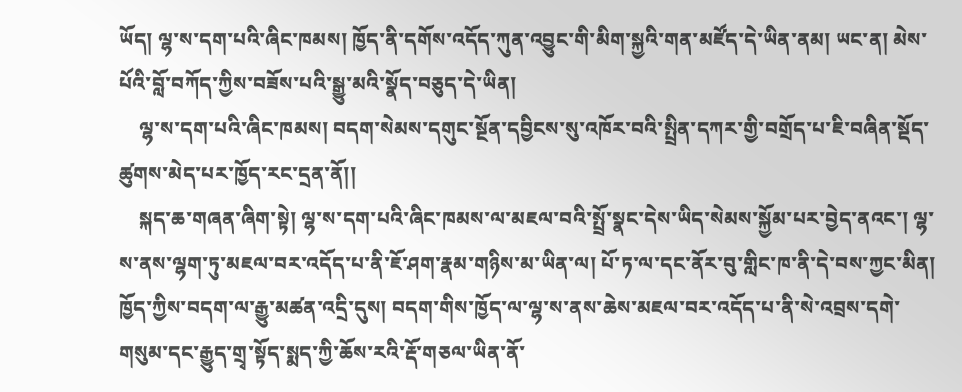ཡོད། ལྷ་ས་དག་པའི་ཞིང་ཁམས། ཁྱོད་ནི་དགོས་འདོད་ཀུན་འབྱུང་གི་མིག་སྐྱའི་གན་མཛོད་དེ་ཡིན་ནམ། ཡང་ན། མེས་པོའི་བློ་བཀོད་ཀྱིས་བཟོས་པའི་སྒྱུ་མའི་སྣོད་བཅུད་དེ་ཡིན།
    ལྷ་ས་དག་པའི་ཞིང་ཁམས། བདག་སེམས་དགུང་སྔོན་དབྱིངས་སུ་འཁོར་བའི་སྤྲིན་དཀར་གྱི་བགྲོད་པ་ཇི་བཞིན་སྡོད་ཚུགས་མེད་པར་ཁྱོད་རང་དྲན་ནོ།།
    སྐད་ཆ་གཞན་ཞིག་སྟེ། ལྷ་ས་དག་པའི་ཞིང་ཁམས་ལ་མཇལ་བའི་སྤྲོ་སྣང་དེས་ཡིད་སེམས་སྐྱོམ་པར་བྱེད་ནའང་། ལྷ་ས་ནས་ལྷག་ཏུ་མཇལ་བར་འདོད་པ་ནི་ཇོ་ཤག་རྣམ་གཉིས་མ་ཡིན་ལ། པོ་ཏ་ལ་དང་ནོར་བུ་གླིང་ཁ་ནི་དེ་བས་ཀྱང་མིན། ཁྱོད་ཀྱིས་བདག་ལ་རྒྱུ་མཚན་འདྲི་དུས། བདག་གིས་ཁྱོད་ལ་ལྷ་ས་ནས་ཆེས་མཇལ་བར་འདོད་པ་ནི་སེ་འབྲས་དགེ་གསུམ་དང་རྒྱུད་གྲྭ་སྟོད་སྨད་ཀྱི་ཆོས་རའི་རྡོ་གཅལ་ཡིན་ནོ་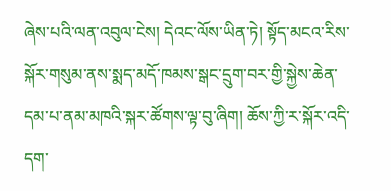ཞེས་པའི་ལན་འབུལ་ངེས། དེའང་ལོས་ཡིན་ཏེ། སྟོད་མངའ་རིས་སྐོར་གསུམ་ནས་སྨད་མདོ་ཁམས་སྒང་དྲུག་བར་གྱི་སྐྱེས་ཆེན་དམ་པ་ནམ་མཁའི་སྐར་ཚོགས་ལྟ་བུ་ཞིག། ཆོས་ཀྱི་ར་སྐོར་འདི་དག་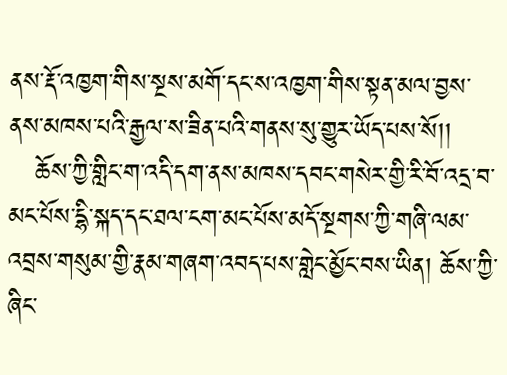ནས་རྡོ་འཁྱག་གིས་སྔས་མགོ་དང་ས་འཁྱག་གིས་སྟན་མལ་བྱས་ནས་མཁས་པའི་རྒྱལ་ས་ཟིན་པའི་གནས་སུ་གྱུར་ཡོད་པས་སོ།།
   ཆོས་ཀྱི་གླིང་ག་འདི་དག་ནས་མཁས་དབང་གསེར་གྱི་རི་བོ་འདྲ་བ་མང་པོས་དྷི་སྐད་དང་ཐལ་ངག་མང་པོས་མདོ་སྔགས་ཀྱི་གཞི་ལམ་འབྲས་གསུམ་གྱི་རྣམ་གཞག་འབད་པས་གླེང་མྱོང་བས་ཡིན། ཆོས་ཀྱི་ཞིང་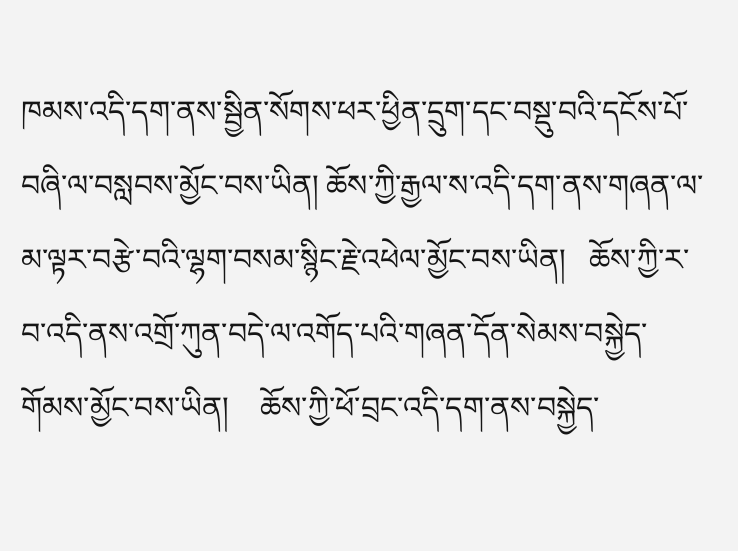ཁམས་འདི་དག་ནས་སྦྱིན་སོགས་ཕར་ཕྱིན་དྲུག་དང་བསྡུ་བའི་དངོས་པོ་བཞི་ལ་བསླབས་མྱོང་བས་ཡིན། ཆོས་ཀྱི་རྒྱལ་ས་འདི་དག་ནས་གཞན་ལ་མ་ལྟར་བརྩེ་བའི་ལྷག་བསམ་སྙིང་རྗེ་འཕེལ་མྱོང་བས་ཡིན།   ཆོས་ཀྱི་ར་བ་འདི་ནས་འགྲོ་ཀུན་བདེ་ལ་འགོད་པའི་གཞན་དོན་སེམས་བསྐྱེད་གོམས་མྱོང་བས་ཡིན།    ཆོས་ཀྱི་ཕོ་བྲང་འདི་དག་ནས་བསྐྱེད་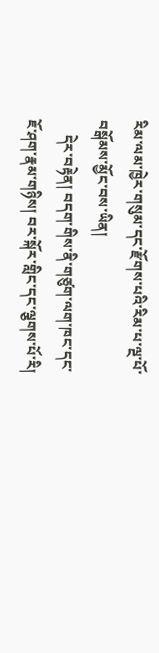རིམ་ལམ་ཁྱེར་གསུམ་དང་རྫོགས་པའི་རིམ་པ་ལྔ་པོ་བསྒོམས་མྱོང་བས་ཡིན།
    དེར་བརྟེན། བདག་གིས་ནི་གཙུག་ལག་ཁང་དང་ཇོ་ཤག་རྣམ་གཉིས། བར་སྐོར་གླིང་དང་ལྕགས་པོ་རི།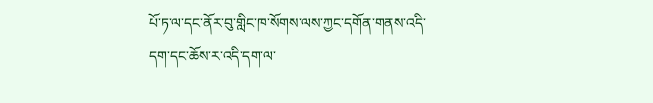པོ་ཏ་ལ་དང་ནོར་བུ་གླིང་ཁ་སོགས་ལས་ཀྱང་དགོན་གནས་འདི་དག་དང་ཆོས་ར་འདི་དག་ལ་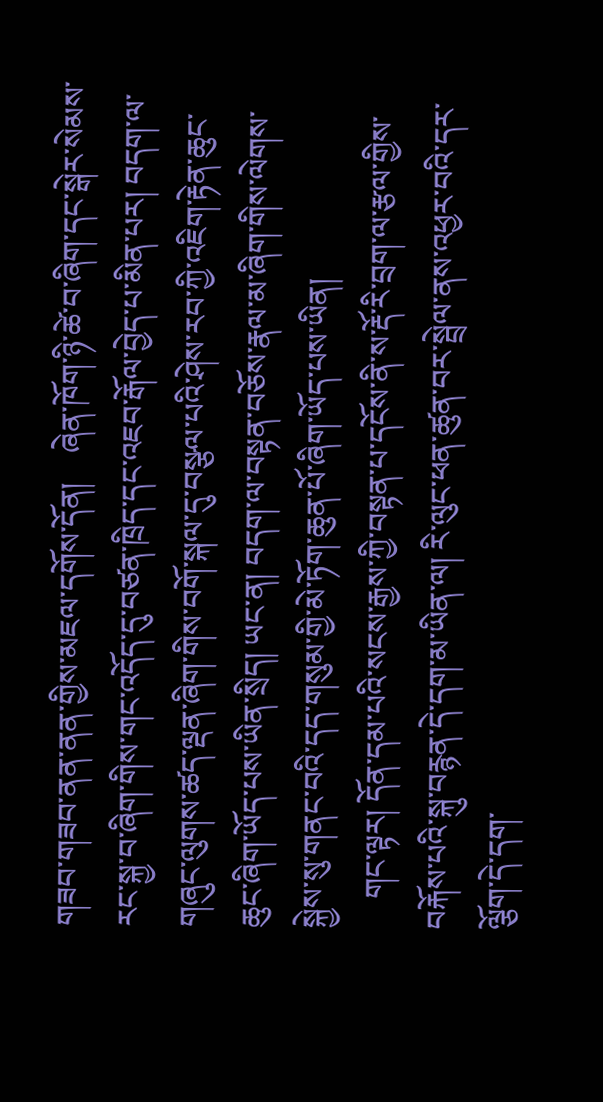གཟབ་གཟབ་ནན་ནན་གྱིས་མཇལ་དགོས་དོན།    ཞེན་ཁོག་ཉི་ཚེ་བ་ཞིག་དང་སྒེར་སེམས་རང་སྐྱ་བ་ཞིག་གིས་གང་འདོད་དུ་བཙན་ཁྲིད་དང་འཇབ་རྒོལ་བྱེད་པ་མིན་པར། བདག་ལ་གཞུང་ལུགས་ཚད་ལྡན་ཞིག་གིས་བགོ་སྐལ་དུ་བསྩལ་པའི་ཤེས་རབ་ཀྱི་འཇིག་རྟེན་ཆུང་ཆུང་ཞིག་ཡོད་པས་ཡིན་སྲིད། ཡང་ན། བདག་ལ་བསྟན་བཅོས་རྣལ་མ་ཞིག་གིས་ལེགས་སྐྱེས་སུ་གནང་བའི་དད་གསུམ་གྱི་མེ་ཏོག་ཆུན་པོ་ཞིག་ཡོད་པས་ཡིན།
    གང་ལྟར། དོན་དམ་པའི་སངས་རྒྱས་ཀྱི་བསྟན་པ་དངོས་ནི་ས་རྡོ་རི་བྲག་ལ་རྩལ་གྱིས་བརྐོས་པའི་སྐུ་བརྙན་དེ་དག་མ་ཡིན་ལ། རི་ལུང་ཕན་ཚུན་བར་སྦྲེལ་ནས་འཕྱར་བའི་དར་ལྕོག་དེ་དག་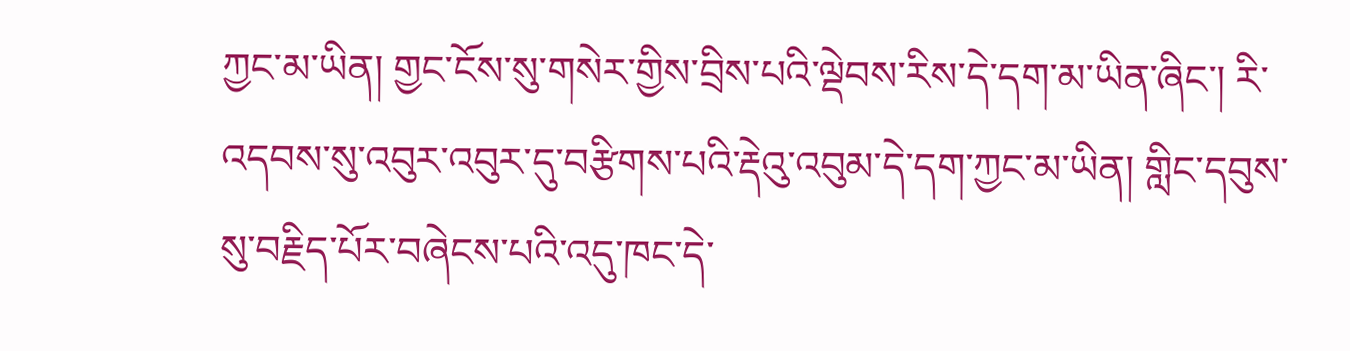ཀྱང་མ་ཡིན། གྱང་ངོས་སུ་གསེར་གྱིས་བྲིས་པའི་ལྡེབས་རིས་དེ་དག་མ་ཡིན་ཞིང་། རི་འདབས་སུ་འབུར་འབུར་དུ་བརྩིགས་པའི་རྡེའུ་འབུམ་དེ་དག་ཀྱང་མ་ཡིན། གླིང་དབུས་སུ་བརྗིད་པོར་བཞེངས་པའི་འདུ་ཁང་དེ་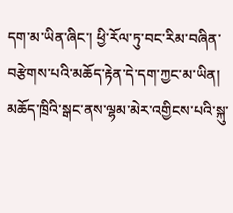དག་མ་ཡིན་ཞིང་། ཕྱི་རོལ་ཏུ་བང་རིམ་བཞིན་བརྩེགས་པའི་མཆོད་རྟེན་དེ་དག་ཀྱང་མ་ཡིན། མཆོད་ཁྲིའི་སྒང་ནས་ལྷམ་མེར་འགྱིངས་པའི་སྐུ་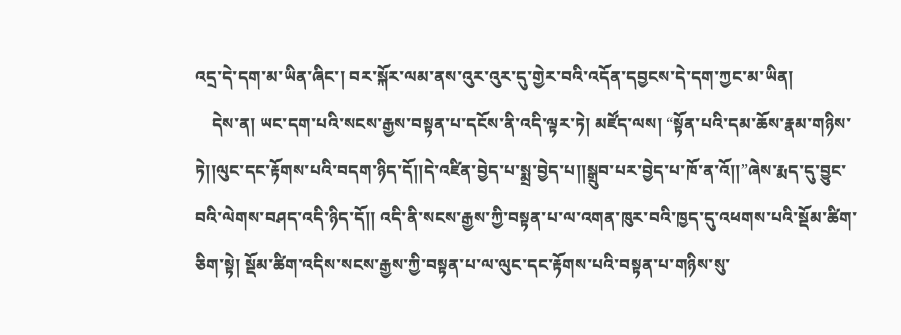འདྲ་དེ་དག་མ་ཡིན་ཞིང་། བར་སྐོར་ལམ་ནས་འུར་འུར་དུ་གྱེར་བའི་འདོན་དབྱངས་དེ་དག་ཀྱང་མ་ཡིན།
    དེས་ན། ཡང་དག་པའི་སངས་རྒྱས་བསྟན་པ་དངོས་ནི་འདི་ལྟར་ཏེ། མཛོད་ལས། “སྟོན་པའི་དམ་ཆོས་རྣམ་གཉིས་ཏེ།།ལུང་དང་རྟོགས་པའི་བདག་ཉིད་དོ།།དེ་འཛིན་བྱེད་པ་སྨྲ་བྱེད་པ།།སྒྲུབ་པར་བྱེད་པ་ཁོ་ན་འོ།།”ཞེས་རྨད་དུ་བྱུང་བའི་ལེགས་བཤད་འདི་ཉིད་དོ།། འདི་ནི་སངས་རྒྱས་ཀྱི་བསྟན་པ་ལ་འགན་ཁུར་བའི་ཁྱད་དུ་འཕགས་པའི་སྡོམ་ཚིག་ཅིག་སྟེ། སྡོམ་ཚིག་འདིས་སངས་རྒྱས་ཀྱི་བསྟན་པ་ལ་ལུང་དང་རྟོགས་པའི་བསྟན་པ་གཉིས་སུ་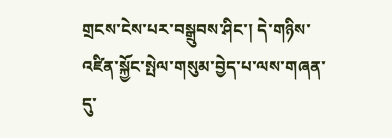གྲངས་ངེས་པར་བསྒྲུབས་ཤིང་། དེ་གཉིས་འཛིན་སྐྱོང་སྤེལ་གསུམ་བྱེད་པ་ལས་གཞན་དུ་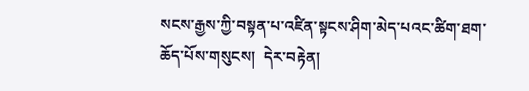སངས་རྒྱས་ཀྱི་བསྟན་པ་འཛིན་སྟངས་ཤིག་མེད་པའང་ཚིག་ཐག་ཆོད་པོས་གསུངས།  དེར་བརྟེན།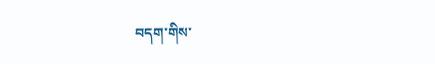བདག་གིས་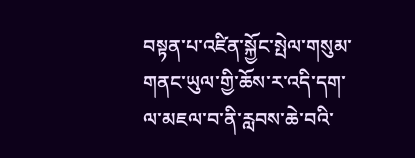བསྟན་པ་འཛིན་སྐྱོང་སྤེལ་གསུམ་གནང་ཡུལ་གྱི་ཆོས་ར་འདི་དག་ལ་མཇལ་བ་ནི་རླབས་ཆེ་བའི་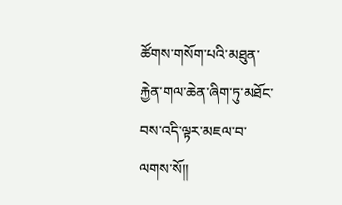ཚོགས་གསོག་པའི་མཐུན་རྐྱེན་གལ་ཆེན་ཞིག་ཏུ་མཐོང་བས་འདི་ལྟར་མཇལ་བ་ལགས་སོ།།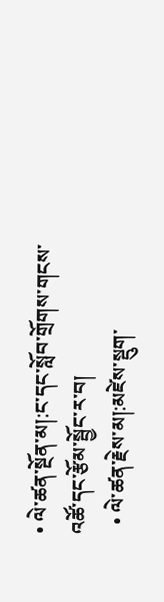• ལེ་ཚན་སྔོན་མ།:ང་དང་སློབ་གྲོགས་གངས་འཚོ་དང་རྩོམ་སྦྱོང་ར་བ།
  • ལེ་ཚན་རྗེས་མ།:མཛེས་སྡུག་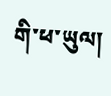གི་ཕ་ཡུལ།